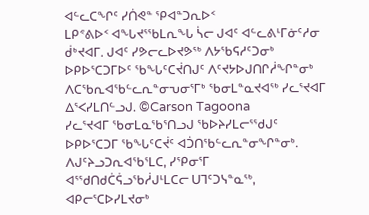ᐊᓪᓚᑕᖏᑦ ᓯᑏᕙᓐ ᕿᐊᓐᑐᕆᐅᑉ
ᒪᑭᕝᕕᐅᑉ ᐊᖓᔪᕐᖃᒪᕆᖓ ᓵᓕ ᒍᐊᑦ ᐊᓪᓚᕕᒻᒥᓃᑦᓱᓂ ᑰᒃᔪᐊᒥ. ᒍᐊᑦ ᓯᕗᓕᓚᐅᔪᕗᖅ ᐱᔭᖃᕋᓱᑦᑐᓂᒃ ᐅᑭᐅᕐᑕᑐᒥᐅᑦ ᖃᖓᑦᑕᔫᑎᒍᑦ ᐱᑦᔪᔭᐅᒍᑎᒋᓲᖏᓐᓂᒃ ᐱᑕᖃᕆᐊᖃᓪᓚᕆᓐᓂᕃᓂᕐᒥᒃ ᖃᓂᒪᓐᓇᔪᐊᖅ ᓯᓚᕐᔪᐊᒥ ᐃᕐᐸᓯᒪᑎᓪᓗᒍ. ©Carson Tagoona
ᓯᓚᕐᔪᐊᒥ ᖃᓂᒪᓇᖃᕐᑎᓗᒍ ᖃᐅᔨᓯᒪᓕᕐᖁᒍᑦ ᐅᑭᐅᕐᑕᑐᒥ ᖃᖓᑦᑕᔫᑦ ᐊᑑᑎᖃᓪᓚᕆᓐᓂᖏᓐᓂᒃ. ᐱᒍᑦᔨᓗᑐᕆᐊᖃᕐᒪᑕ, ᓯᕿᓂᕐᒥ ᐊᕐᖁᑎᑯᑖᕌᓗᖃᓲᒍᒻᒪᑕᓕ ᑌᒣᑦᑐᓭᓐᓇᖅ, ᐊᑭᓕᕐᑕᐅᓯᒪᔪᓂᒃ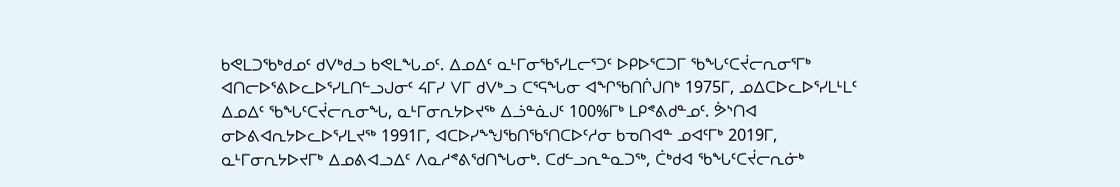ᑲᕙᒪᑐᖃᒃᑯᓄᑦ ᑯᐯᒃᑯᓗ ᑲᕙᒪᖓᓄᑦ. ᐃᓄᐃᑦ ᓇᒻᒥᓂᖃᕐᓯᒪᓕᕐᑐᑦ ᐅᑭᐅᕐᑕᑐᒥ ᖃᖓᑦᑕᔫᓕᕆᓂᕐᒥᒃ ᐊᑎᓕᐅᕐᕕᐅᓚᐅᕐᓯᒪᑎᓪᓗᒍᓂᑦ ᔦᒥᓯ ᐯᒥ ᑯᐯᒃᓗ ᑕᕐᕋᖓᓂ ᐊᖏᖃᑎᒌᒍᑎᒃ 1975ᒥ, ᓄᐃᑕᐅᓚᐅᕐᓯᒪᒻᒪᑦ ᐃᓄᐃᑦ ᖃᖓᑦᑕᔫᓕᕆᓂᖓ, ᓇᒻᒥᓂᕆᔭᐅᔪᖅ ᐃᓘᓐᓈᒍᑦ 100%ᒥᒃ ᒪᑭᕝᕕᑯᓐᓄᑦ. ᕘᔅᑎᐊ ᓂᐅᕕᐊᕆᔭᐅᓚᐅᕐᓯᒪᔪᖅ 1991ᒥ, ᐊᑕᐅᓯᖕᖑᖃᑎᖃᕐᑎᑕᐅᑦᓱᓂ ᑲᓀᑎᐊᓐ ᓄᐊᑦᒥᒃ 2019ᒥ, ᓇᒻᒥᓂᕆᔭᐅᔪᒥᒃ ᐃᓄᕕᐊᓗᐃᑦ ᐱᓇᓱᕝᕕᖁᑎᖓᓂᒃ. ᑕᑯᓪᓗᕆᓐᓇᑐᖅ, ᑖᒃᑯᐊ ᖃᖓᑦᑕᔫᓕᕆᓃᒃ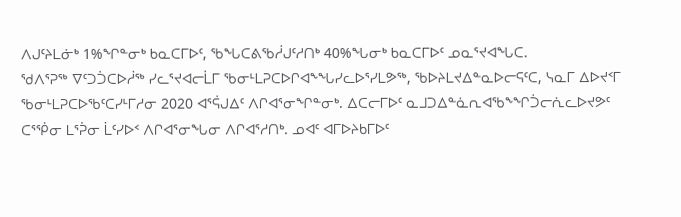ᐱᒍᑦᔨᒪᓃᒃ 1%ᖏᓐᓂᒃ ᑲᓇᑕᒥᐅᑦ, ᖃᖓᑕᕕᖃᓲᒍᑦᓱᑎᒃ 40%ᖓᓂᒃ ᑲᓇᑕᒥᐅᑦ ᓄᓇᕐᔪᐊᖓᑕ.
ᖁᐱᕐᕈᖅ ᐁᑦᑐᑑᑕᐅᓲᖅ ᓯᓚᕐᔪᐊᓕᒫᒥ ᖃᓂᒻᒪᕈᑕᐅᒋᐊᖕᖓᓯᓚᐅᕐᓯᒪᕗᖅ, ᖃᐅᔨᒪᔪᐃᓐᓇᐅᓕᕋᑦᑕ, ᓭᓇᒥ ᐃᐅᔪᑉᒥ ᖃᓂᒻᒪᕈᑕᐅᖃᑦᑕᓯᒻᒥᓱᓂ 2020 ᐊᕐᕌᒍᐃᑦ ᐱᒋᐊᕐᓂᖏᓐᓂᒃ. ᐃᑕᓕᒥᐅᑦ ᓇᒧᑐᐃᓐᓈᕆᐊᖃᖕᖏᑑᓕᕇᓚᐅᔪᕗᑦ ᑕᕐᖀᓂ ᒪᕐᕉᓂ ᒫᑦᓯᐅᑉ ᐱᒋᐊᕐᓂᖓᓂ ᐱᒋᐊᕐᓱᑎᒃ. ᓄᐊᑦ ᐊᒥᐅᔨᑲᒥᐅᑦ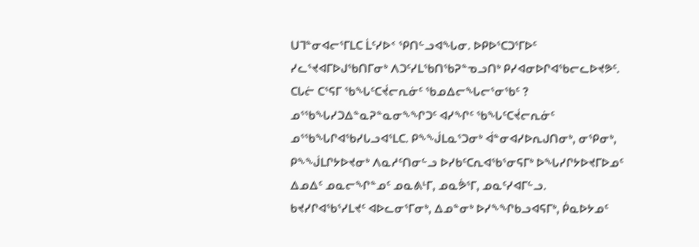ᑌᒣᓐᓂᐊᓕᕐᒥᒪᑕ ᒫᑦᓯᐅᑉ ᕿᑎᓪᓗᐊᖓᓂ. ᐅᑭᐅᕐᑕᑐᕐᒥᐅᑦ ᓯᓚᕐᔪᐊᒥᐅᒍᖃᑎᒥᓂᒃ ᐱᑐᑦᓯᒪᖃᑎᖃᕈᓐᓀᓗᑎᒃ ᑭᓯᐊᓂᐅᒋᐊᖃᓕᓚᐅᔪᕗᑦ. ᑕᒐᓖ ᑕᕐᕋᒥ ᖃᖓᑦᑕᔫᓕᕆᓃᑦ ᖃᓄᐃᓕᖓᓕᕐᓂᖃᑦ ? ᓄᕐᖃᖓᓯᑐᐃᓐᓇᕈᓐᓇᓂᖕᖏᑐᑦ ᐊᓯᖏᑦ ᖃᖓᑦᑕᔫᓕᕆᓃᑦ ᓄᕐᖃᖓᒋᐊᖃᓯᒐᓗᐊᕐᒪᑕ. ᑭᖕᖒᒪᓇᕐᑐᓂᒃ ᐋᓐᓂᐊᓯᐅᕆᒍᑎᓂᒃ, ᓂᕿᓂᒃ, ᑭᖕᖒᒪᒋᔭᐅᔪᓂᒃ ᐱᓇᓱᑦᑎᓂᓪᓗ ᐅᓯᑲᑦᑕᕆᐊᖃᕐᓂᕋᒥᒃ ᐅᖓᓯᒋᔭᐅᔪᒥᐅᓄᑦ ᐃᓄᐃᑦ ᓄᓇᓕᖏᓐᓄᑦ ᓄᓇᕕᒻᒥ, ᓄᓇᕘᕐᒥ, ᓄᓇᑦᓯᐊᒥᓪᓗ.
ᑲᔪᓯᒋᐊᖃᕐᓯᒪᔪᑦ ᐊᐅᓚᓂᕐᒥᓂᒃ, ᐃᓄᓐᓂᒃ ᐅᓯᖕᖏᑲᓗᐊᕋᒥᒃ, ᑮᓇᐅᔭᓄᑦ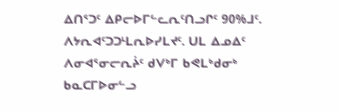ᐃᑎᕐᑐᑦ ᐃᑭᓕᐅᒥᓪᓚᕆᑦᑎᓗᒋᑦ 90%ᒧᑦ. ᐱᔭᕆᐊᑦᑐᑐᒻᒪᕆᐅᓯᒪᔪᑦ. ᑌᒪ ᐃᓄᐃᑦ ᐱᓂᐊᕐᓂᓕᕆᔩᑦ ᑯᐯᒃᒥ ᑲᕙᒪᒃᑯᓂᒃ ᑲᓇᑕᒥᐅᓂᓪᓗ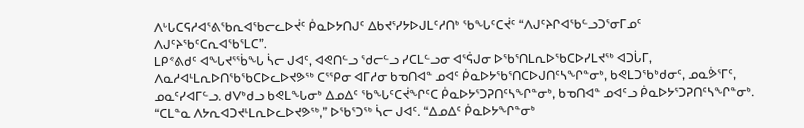ᐱᒡᒐᑕᕋᓱᐊᕐᕕᖃᕆᐊᖃᓕᓚᐅᔫᑦ ᑮᓇᐅᔭᑎᒍᑦ ᐃᑲᔪᕐᓯᔭᐅᒍᒪᑦᓱᑎᒃ ᖃᖓᑦᑕᔫᑦ “ᐱᒍᑦᔨᒋᐊᖃᓪᓗᑐᕐᓂᒥᓄᑦ ᐱᒍᑦᔨᖃᑦᑕᕆᐊᖃᕐᒪᑕ”.
ᒪᑭᕝᕕᑯᑦ ᐊᖓᔪᕐᖄᖓ ᓵᓕ ᒍᐊᑦ, ᐊᕙᑎᓪᓗ ᖁᓕᓪᓗ ᓯᑕᒪᓪᓗᓂ ᐊᕐᕌᒍᓂ ᐅᖃᕐᑎᒪᕆᐅᖃᑕᐅᓯᒪᔪᖅ ᐊᑐᒑᒥ, ᐱᓇᓱᐊᒻᒪᕆᐅᑎᖃᖃᑕᐅᓚᐅᔪᕗᖅ ᑕᕐᕿᓂ ᐊᒥᓱᓂ ᑲᓀᑎᐊᓐ ᓄᐊᑦ ᑮᓇᐅᔭᖃᕐᑎᑕᐅᒍᑎᑦᓴᖏᓐᓂᒃ, ᑲᕙᒪᑐᖃᒃᑯᓂᑦ, ᓄᓇᕘᕐᒥᑦ, ᓄᓇᑦᓯᐊᒥᓪᓗ. ᑯᐯᒃᑯᓗ ᑲᕙᒪᖓᓂᒃ ᐃᓄᐃᑦ ᖃᖓᑦᑕᔫᖏᑦᑕ ᑮᓇᐅᔭᕐᑐᕈᑎᑦᓴᖏᓐᓂᒃ, ᑲᓀᑎᐊᓐ ᓄᐊᑦᓗ ᑮᓇᐅᔭᕐᑐᕈᑎᑦᓴᖏᓐᓂᒃ.
“ᑕᒪᓐᓇ ᐱᔭᕆᐊᑐᔪᒻᒪᕆᐅᓚᐅᔪᕗᖅ,” ᐅᖃᕐᑐᖅ ᓵᓕ ᒍᐊᑦ. “ᐃᓄᐃᑦ ᑮᓇᐅᔭᖏᓐᓂᒃ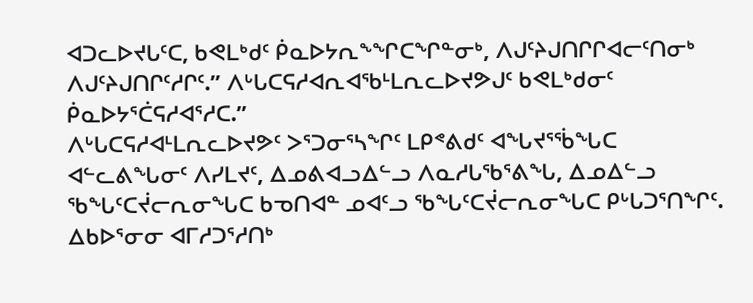ᐊᑐᓚᐅᔪᒐᑦᑕ, ᑲᕙᒪᒃᑯᑦ ᑮᓇᐅᔭᕆᖕᖏᑕᖏᓐᓂᒃ, ᐱᒍᑦᔨᒍᑎᒋᒋᐊᓕᑦᑎᓂᒃ ᐱᒍᑦᔨᒍᑎᒋᑦᓱᒋᑦ.” ᐱᒡᒐᑕᕋᓱᐊᕆᐊᖃᒻᒪᕆᓚᐅᔪᕗᒍᑦ ᑲᕙᒪᒃᑯᓂᑦ ᑮᓇᐅᔭᕐᑖᕋᓱᐊᕐᓱᑕ.”
ᐱᒡᒐᑕᕋᓱᐊᒻᒪᕆᓚᐅᔪᕗᑦ ᐳᕐᑐᓂᕐᓴᖏᑦ ᒪᑭᕝᕕᑯᑦ ᐊᖓᔪᕐᖄᖓᑕ ᐊᓪᓚᕕᖓᓂᑦ ᐱᓯᒪᔪᑦ, ᐃᓄᕕᐊᓗᐃᓪᓗ ᐱᓇᓱᒐᖃᕐᕕᖓ, ᐃᓄᐃᓪᓗ ᖃᖓᑦᑕᔫᓕᕆᓂᖓᑕ ᑲᓀᑎᐊᓐ ᓄᐊᑦᓗ ᖃᖓᑦᑕᔫᓕᕆᓂᖓᑕ ᑭᒡᒐᑐᕐᑎᖏᑦ. ᐃᑲᐅᕐᓂᓂ ᐊᒥᓱᑐᕐᓱᑎᒃ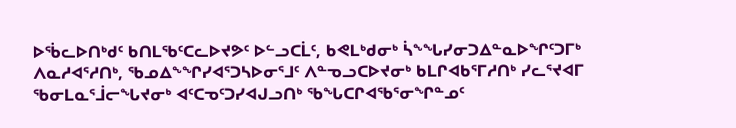ᐅᖄᓚᐅᑎᒃᑯᑦ ᑲᑎᒪᖃᑦᑕᓚᐅᔪᕗᑦ ᐅᓪᓗᑕᒫᑦ, ᑲᕙᒪᒃᑯᓂᒃ ᓵᖕᖓᓯᓂᑐᐃᓐᓇᐅᖏᑦᑐᒥᒃ ᐱᓇᓱᐊᕐᓱᑎᒃ, ᖃᓄᐃᖕᖏᓯᐊᕐᑐᓴᐅᓂᕐᒧᑦ ᐱᓐᓀᓗᑕᐅᔪᓂᒃ ᑲᒪᒋᐊᑲᕐᒥᓱᑎᒃ ᓯᓚᕐᔪᐊᒥ ᖃᓂᒪᓇᕐᒨᓕᖓᔪᓂᒃ ᐊᑦᑕᓀᑦᑐᓯᐊᒍᓗᑎᒃ ᖃᖓᑕᒋᐊᖃᕐᓂᖏᓐᓄᑦ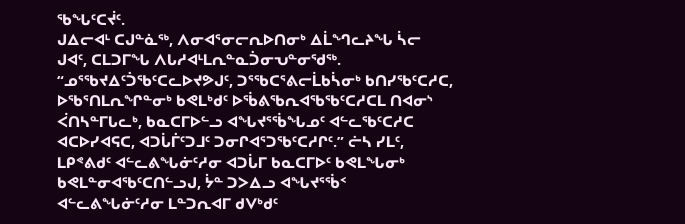ᖃᖓᑦᑕᔫᑦ.
ᒍᐃᓕᐊᒻ ᑕᒍᓐᓈᖅ, ᐱᓂᐊᕐᓂᓕᕆᐅᑎᓂᒃ ᐃᒫᙰᓚᔨᖓ ᓵᓕ ᒍᐊᑦ, ᑕᒪᑐᒥᖓ ᐱᒐᓱᐊᒻᒪᕆᓐᓇᑑᓂᕃᓐᓂᖁᖅ. “ᓄᕐᖃᔪᐃᑦᑑᖃᑦᑕᓚᐅᔪᕗᒍᑦ, ᑐᕐᖃᑕᕐᕕᓕᒫᑲᓵᓂᒃ ᑲᑎᓯᖃᑦᑕᓱᑕ, ᐅᖃᕐᑎᒪᕆᖏᓐᓂᒃ ᑲᕙᒪᒃᑯᑦ ᐅᖄᕕᖃᕆᐊᖃᖃᑦᑕᓱᑕᒪ ᑎᐊᓂᔅ ᐹᑎᓴᓐᒥᒐᓚᒃ, ᑲᓇᑕᒥᐅᓪᓗ ᐊᖓᔪᕐᖄᖓᓄᑦ ᐊᓪᓚᖃᑦᑕᓱᑕ ᐊᑕᐅᓯᐊᕋᑕ, ᐊᑐᒑᒦᑦᑐᒧᑦ ᑐᓂᒋᐊᕐᑐᖃᑦᑕᓱᒋᑦ.” ᓖᓴ ᓯᒪᑦ, ᒪᑭᕝᕕᑯᑦ ᐊᓪᓚᕕᖓᓃᑦᓱᓂ ᐊᑐᒑᒥ ᑲᓇᑕᒥᐅᑦ ᑲᕙᒪᖓᓂᒃ ᑲᕙᒪᓐᓂᐊᖃᑦᑕᑎᓪᓗᒍ, ᔮᓐ ᑐᐳᐃᓗ ᐊᖓᔪᕐᖄᑉ ᐊᓪᓚᕕᖓᓃᑦᓱᓂ ᒪᓐᑐᕆᐊᒥ ᑯᐯᒃᑯᑦ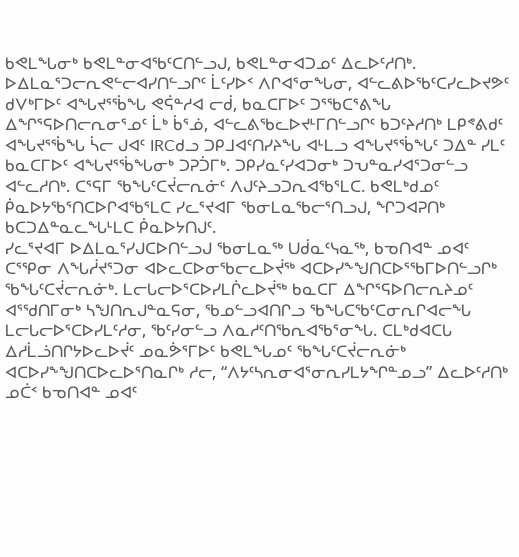ᑲᕙᒪᖓᓂᒃ ᑲᕙᒪᓐᓂᐊᖃᑦᑕᑎᓪᓗᒍ, ᑲᕙᒪᓐᓂᐊᑐᓄᑦ ᐃᓚᐅᑦᓱᑎᒃ.
ᐅᐃᒪᓇᕐᑐᓕᕆᕙᓪᓕᐊᓯᑎᓪᓗᒋᑦ ᒫᑦᓯᐅᑉ ᐱᒋᐊᕐᓂᖓᓂ, ᐊᓪᓚᕕᐅᖃᑦᑕᓯᓚᐅᔪᕗᑦ ᑯᐯᒃᒥᐅᑦ ᐊᖓᔪᕐᖄᖓ ᕙᕌᓐᓱᐊ ᓕᑰ, ᑲᓇᑕᒥᐅᑦ ᑐᕐᖃᑕᕐᕕᖓ ᐃᖏᕐᕋᐅᑎᓕᕆᓂᕐᓄᑦ ᒫᒃ ᑳᕐᓅ, ᐊᓪᓚᕕᖃᓚᐅᔪᒻᒥᑎᓪᓗᒋᑦ ᑲᑐᑦᔨᓱᑎᒃ ᒪᑭᕝᕕᑯᑦ ᐊᖓᔪᕐᖄᖓ ᓵᓕ ᒍᐊᑦ IRCᑯᓗ ᑐᑭᒧᐊᑦᑎᓯᔨᖓ ᐊᒻᒪᓗ ᐊᖓᔪᕐᖄᖓᑦ ᑐᐃᓐ ᓯᒪᑦ ᑲᓇᑕᒥᐅᑦ ᐊᖓᔪᕐᖄᖓᓂᒃ ᑐᕈᑑᒥᒃ. ᑐᑭᓯᓇᑦᓯᐊᑐᓂᒃ ᑐᕃᓐᓇᓯᐊᕐᑐᓂᓪᓗ ᐊᓪᓚᓱᑎᒃ. ᑕᕐᕋᒥ ᖃᖓᑦᑕᔫᓕᕆᓃᑦ ᐱᒍᑦᔨᓗᑐᕆᐊᖃᕐᒪᑕ. ᑲᕙᒪᒃᑯᓄᑦ ᑮᓇᐅᔭᖃᕐᑎᑕᐅᒋᐊᖃᕐᒪᑕ ᓯᓚᕐᔪᐊᒥ ᖃᓂᒪᓇᖃᓕᕐᑎᓗᒍ, ᖏᑐᐊᕈᑎᒃ ᑲᑕᑐᐃᓐᓇᓚᖓᒻᒪᑕ ᑮᓇᐅᔭᑎᒍᑦ.
ᓯᓚᕐᔪᐊᒥ ᐅᐃᒪᓇᕐᓯᒍᑕᐅᑎᓪᓗᒍ ᖃᓂᒪᓇᖅ ᑌᑰᓇᑦᓭᓇᖅ, ᑲᓀᑎᐊᓐ ᓄᐊᑦ ᑕᕐᕿᓂ ᐱᖓᓲᔪᕐᑐᓂ ᐊᐅᓚᑕᐅᓂᖃᓕᓚᐅᔫᖅ ᐊᑕᐅᓯᖕᖑᑎᑕᐅᕐᖃᒥᐅᑎᓪᓗᒋᒃ ᖃᖓᑦᑕᔫᓕᕆᓃᒃ. ᒪᓕᒐᓕᐅᕐᑕᐅᓯᒪᒌᓚᐅᔫᖅ ᑲᓇᑕᒥ ᐃᖏᕐᕋᐅᑎᓕᕆᔨᓄᑦ ᐊᕐᖁᑎᒥᓂᒃ ᓴᖑᑎᕆᒍᓐᓇᕋᓂ, ᖃᓄᓪᓗᐊᑎᒋᓗ ᖃᖓᑕᖃᑦᑕᓂᕆᒋᐊᓕᖓ ᒪᓕᒐᓕᐅᕐᑕᐅᓯᒪᑦᓱᓂ, ᖃᑦᓯᓂᓪᓗ ᐱᓇᓱᑦᑎᖃᕆᐊᖃᕐᓂᖓ. ᑕᒪᒃᑯᐊᑕᒐ ᐃᓱᒫᓘᑎᒋᔭᐅᓚᐅᔫᑦ ᓄᓇᕘᕐᒥᐅᑦ ᑲᕙᒪᖓᓄᑦ ᖃᖓᑦᑕᔫᓕᕆᓃᒃ ᐊᑕᐅᓯᖕᖑᑎᑕᐅᓚᐅᕐᑎᓇᒋᒃ ᓱᓕ, “ᐱᔭᑦᓴᕆᓂᐊᕐᓂᕆᓯᒪᔭᖏᓐᓄᓗ” ᐃᓚᐅᑦᓱᑎᒃ ᓄᑖᑉ ᑲᓀᑎᐊᓐ ᓄᐊᑦ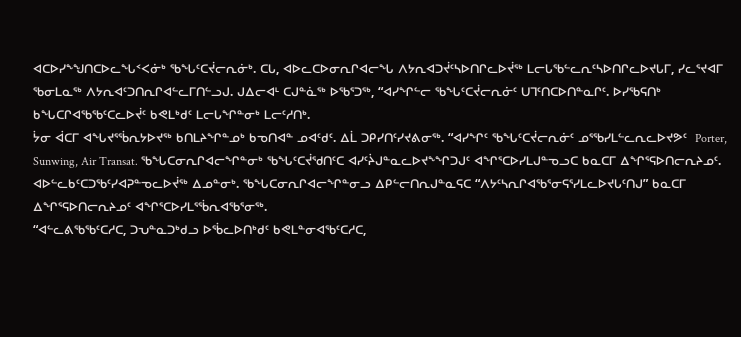ᐊᑕᐅᓯᖕᖑᑎᑕᐅᓚᖓᑉᐸᓃᒃ ᖃᖓᑦᑕᔫᓕᕆᓃᒃ. ᑕᒐ, ᐊᐅᓚᑕᐅᓂᕆᒋᐊᓕᖓ ᐱᔭᕆᐊᑐᔫᑦᓴᐅᑎᒋᓚᐅᔫᖅ ᒪᓕᒐᖃᓪᓚᕆᑦᓴᐅᑎᒋᓚᐅᔪᒐᒥ, ᓯᓚᕐᔪᐊᒥ ᖃᓂᒪᓇᖅ ᐱᔭᕆᐊᑦᑐᑎᕆᒋᐊᓪᓚᒥᑎᓪᓗᒍ. ᒍᐃᓕᐊᒻ ᑕᒍᓐᓈᖅ ᐅᖃᕐᑐᖅ, “ᐊᓯᖏᓪᓕ ᖃᖓᑦᑕᔫᓕᕆᓃᑦ ᑌᒣᑦᑎᑕᐅᑎᓐᓇᒋᑦ. ᐅᓯᖃᕋᑎᒃ ᑲᖓᑕᒋᐊᖃᖃᑦᑕᓚᐅᔫᑦ ᑲᕙᒪᒃᑯᑦ ᒪᓕᒐᖏᓐᓂᒃ ᒪᓕᑦᓱᑎᒃ.
ᔮᓂ ᐋᑕᒥ ᐊᖓᔪᕐᖄᕆᔭᐅᔪᖅ ᑲᑎᒪᔨᖏᓐᓄᒃ ᑲᓀᑎᐊᓐ ᓄᐊᑦᑯᑦ. ᐃᒫ ᑐᑭᓯᑎᑦᓯᔪᕕᓂᖅ. “ᐊᓯᖏᑦ ᖃᖓᑦᑕᔫᓕᕆᓃᑦ ᓄᕐᖃᓯᒪᓪᓚᕆᓚᐅᔪᕗᑦ  Porter, Sunwing, Air Transat. ᖃᖓᑕᓂᕆᒋᐊᓕᖏᓐᓂᒃ ᖃᖓᑦᑕᔫᖁᑎᑦᑕ ᐊᓯᑦᔩᒍᓐᓇᓚᐅᔪᖕᖏᑐᒍᑦ ᐊᖏᕐᑕᐅᓯᒪᒍᓐᓀᓗᑕ ᑲᓇᑕᒥ ᐃᖏᕐᕋᐅᑎᓕᕆᔨᓄᑦ. ᐊᐅᓪᓚᑲᑦᑕᑐᖃᑦᓯᐊᕈᓐᓀᓚᐅᔫᖅ ᐃᓄᓐᓂᒃ. ᖃᖓᑕᓂᕆᒋᐊᓕᖏᓐᓂᓗ ᐃᑭᓪᓕᑎᕆᒍᓐᓇᕋᑕ “ᐱᔭᑦᓴᕆᒋᐊᖃᕐᓂᕋᕐᓯᒪᓚᐅᔪᒐᑦᑎᒍ” ᑲᓇᑕᒥ ᐃᖏᕐᕋᐅᑎᓕᕆᔨᓄᑦ ᐊᖏᕐᑕᐅᓯᒪᕐᖄᕆᐊᖃᕐᓂᖅ.
“ᐊᓪᓚᕕᖃᖃᑦᑕᓱᑕ, ᑐᕃᓐᓇᑐᒃᑯᓗ ᐅᖄᓚᐅᑎᒃᑯᑦ ᑲᕙᒪᓐᓂᐊᖃᑦᑕᓱᑕ,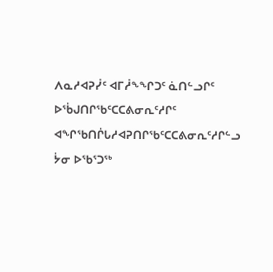ᐱᓇᓱᐊᕈᓰᑦ ᐊᒥᓲᖕᖏᑐᑦ ᓈᑎᓪᓗᒋᑦ ᐅᖄᒍᑎᒋᖃᑦᑕᑕᕕᓂᕆᑦᓱᒋᑦ ᐊᖏᖃᑎᒌᒐᓱᐊᕈᑎᒋᖃᑦᑕᑕᕕᓂᕆᑦᓱᒋᓪᓗ ᔮᓂ ᐅᖃᕐᑐᖅ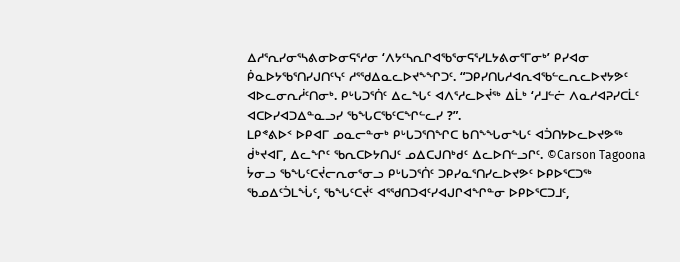ᐃᓱᕐᕆᓯᓂᕐᓴᕕᓂᐅᓂᕋᕐᓱᓂ ‘ᐱᔭᑦᓴᕆᒋᐊᖃᕐᓂᕋᕐᓯᒪᔭᕕᓂᕐᒥᓂᒃ’ ᑭᓯᐊᓂ ᑮᓇᐅᔭᖃᕐᑎᓯᒍᑎᑦᓭᑦ ᓱᕐᖁᐃᓇᓚᐅᔪᖕᖏᑐᑦ. “ᑐᑭᓯᑎᒐᓱᐊᕆᐊᖃᓪᓚᕆᓚᐅᔪᔭᕗᑦ ᐊᐅᓚᓂᕆᓲᑦᑎᓂᒃ. ᑭᒡᒐᑐᕐᑏᑦ ᐃᓚᖓᑦ ᐊᐱᕐᓱᓚᐅᔫᖅ ᐃᒫᒃ ‘ᓱᒧᓪᓖ ᐱᓇᓱᐊᕈᓯᑕᒫᑦ ᐊᑕᐅᓯᐊᑐᐃᓐᓇᓗᓯ ᖃᖓᑕᖃᑦᑕᖏᓪᓚᓯ ?”.
ᒪᑭᕝᕕᐅᑉ ᐅᑭᐊᒥ ᓄᓇᓕᓐᓂᒃ ᑭᒡᒐᑐᕐᑎᖏᑕ ᑲᑎᖕᖓᓂᖓᑦ ᐊᑑᑎᔭᐅᓚᐅᔪᕗᖅ ᑰᒃᔪᐊᒥ, ᐃᓚᖏᑦ ᖃᕆᑕᐅᔭᑎᒍᑦ ᓄᐃᑕᒍᑎᒃᑯᑦ ᐃᓚᐅᑎᓪᓗᒋᑦ. ©Carson Tagoona
ᔮᓂᓗ ᖃᖓᑦᑕᔫᓕᕆᓂᕐᓂᓗ ᑭᒡᒐᑐᕐᑏᑦ ᑐᑭᓯᓇᕐᑎᓯᓚᐅᔪᕗᑦ ᐅᑭᐅᕐᑕᑐᖅ ᖃᓄᐃᑦᑑᒪᖔᑦ, ᖃᖓᑦᑕᔫᑦ ᐊᕐᖁᑎᑐᐊᑦᓯᐊᒍᒋᐊᖏᓐᓂ ᐅᑭᐅᕐᑕᑐᒧᑦ,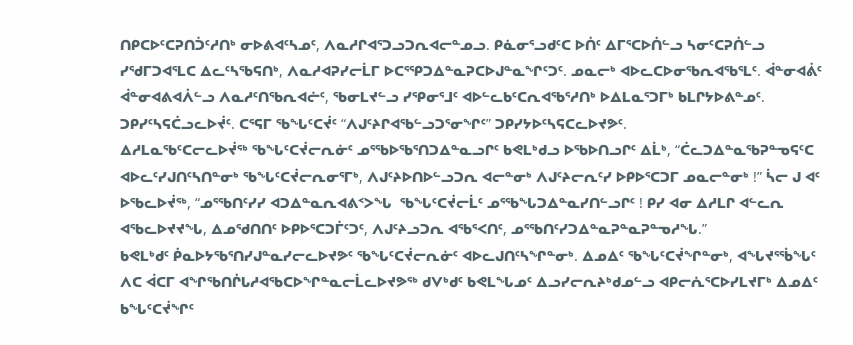ᑎᑭᑕᐅᑦᑕᕈᑎᑑᑦᓱᑎᒃ ᓂᐅᕕᐊᑦᓴᓄᑦ, ᐱᓇᓱᒋᐊᕐᑐᓗᑐᕆᐊᓕᓐᓄᓗ. ᑭᓈᓂᕐᓗᑯᑦᑕ ᐅᑏᑦ ᐃᒥᕐᑕᐅᑏᓪᓗ ᓴᓂᑦᑕᕈᑏᓪᓗ ᓯᖁᒥᑐᐊᕐᒪᑕ ᐃᓚᑦᓴᖃᕋᑎᒃ, ᐱᓇᓱᐊᕈᓯᓕᒫᒥ ᐅᑕᕐᕿᑐᐃᓐᓇᕈᑕᐅᒍᓐᓇᖏᑦᑐᑦ. ᓄᓇᓕᒃ ᐊᐅᓚᑕᐅᓂᖃᕆᐊᖃᕐᒪᑦ. ᐋᓐᓂᐊᕖᑦ ᐋᓐᓂᐊᕕᐊᐲᓪᓗ ᐱᓇᓱᑦᑎᖃᕆᐊᓖᑦ, ᖃᓂᒪᔪᓪᓗ ᓯᕿᓂᕐᒧᑦ ᐊᐅᓪᓚᑲᑦᑕᕆᐊᖃᕐᓱᑎᒃ ᐅᐃᒪᓇᕐᑐᒥᒃ ᑲᒪᒋᔭᐅᕕᓐᓄᑦ. ᑐᑭᓯᑦᓴᕋᑖᓗᓚᐅᔫᑦ. ᑕᕐᕋᒥ ᖃᖓᑦᑕᔫᑦ “ᐱᒍᑦᔨᒋᐊᖃᓪᓗᑐᕐᓂᖏᑦ” ᑐᑭᓯᔭᐅᑦᓴᕋᑕᓚᐅᔪᕗᑦ.
ᐃᓱᒪᓇᖃᑦᑕᓕᓚᐅᔫᖅ ᖃᖓᑦᑕᔫᓕᕆᓃᑦ ᓄᕐᖃᐅᖃᕐᑎᑐᐃᓐᓇᓗᒋᑦ ᑲᕙᒪᒃᑯᓗ ᐅᖃᐅᑎᓗᒋᑦ ᐃᒫᒃ, “ᑖᓚᑐᐃᓐᓇᖃᕈᓐᓀᕋᑦᑕ ᐊᐅᓚᑦᓯᒍᑎᑦᓴᑎᓐᓂᒃ ᖃᖓᑦᑕᔫᓕᕆᓂᕐᒥᒃ, ᐱᒍᑦᔨᐅᑎᐅᓪᓗᑐᕆ ᐊᓕᓐᓂᒃ ᐱᒍᑦᔨᓕᕆᑦᓯ ᐅᑭᐅᕐᑕᑐᒥ ᓄᓇᓕᓐᓂᒃ !” ᓵᓕ ᒍ ᐊᑦ ᐅᖃᓚᐅᔫᖅ, “ᓄᕐᖃᑎᑦᓯᓯ ᐊᑐᐃᓐᓇᕆᐊᕕᑉᐳᖓ  ᖃᖓᑦᑕᔫᓕᒫᑦ ᓄᕐᖃᖓᑐᐃᓐᓇᓯᑎᓪᓗᒋᑦ ! ᑭᓯ ᐊᓂ ᐃᓱᒪᒋ ᐊᓪᓚᕆ ᐊᖃᓚᐅᔪᔪᖓ, ᐃᓄᖁᑎᑎᑦ ᐅᑭᐅᕐᑕᑐᒦᑦᑐᑦ, ᐱᒍᑦᔨᓗᑐᕆ ᐊᖃᕐᐸᑎᑦ, ᓄᕐᖃᑎᑦᓯᑐᐃᓐᓇᕈᓐᓇᕈᓐᓀᓱᖓ.”
ᑲᕙᒪᒃᑯᑦ ᑮᓇᐅᔭᖃᕐᑎᓯᒍᓐᓇᓯᓕᓚᐅᔪᕗᑦ ᖃᖓᑦᑕᔫᓕᕆᓃᑦ ᐊᐅᓚᒍᑎᑦᓴᖏᓐᓂᒃ. ᐃᓄᐃᑦ ᖃᖓᑦᑕᔫᖏᓐᓂᒃ, ᐊᖓᔪᕐᖄᖓᑦ ᐱᑕ ᐋᑕᒥ ᐊᖏᖃᑎᒌᒐᓱᐊᖃᑕᐅᖏᓐᓇᓕᒫᓚᐅᔪᕗᖅ ᑯᐯᒃᑯᑦ ᑲᕙᒪᖓᓄᑦ ᐃᓗᓯᓕᕆᔨᒃᑯᓄᓪᓗ ᐊᑭᓕᕇᕐᑕᐅᓯᒪᔪᒥᒃ ᐃᓄᐃᑦ ᑲᖓᑦᑕᔫᖏᑦ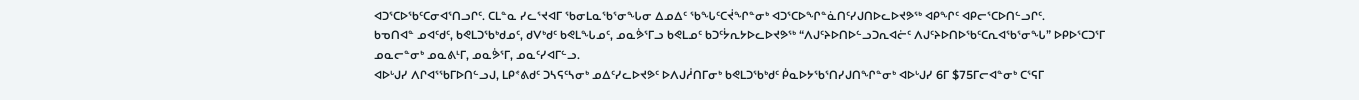ᐊᑐᕐᑕᐅᖃᑦᑕᓂᐊᕐᑎᓗᒋᑦ. ᑕᒪᓐᓇ ᓯᓚᕐᔪᐊᒥ ᖃᓂᒪᓇᖃᕐᓂᖓᓂ ᐃᓄᐃᑦ ᖃᖓᑦᑕᔫᖏᓐᓂᒃ ᐊᑐᕐᑕᐅᖏᓐᓈᑎᑦᓯᒍᑎᐅᓚᐅᔪᕗᖅ ᐊᑭᖏᑦ ᐊᑭᓕᕐᑕᐅᑎᓪᓗᒋᑦ.
ᑲᓀᑎᐊᓐ ᓄᐊᑦᑯᑦ, ᑲᕙᒪᑐᖃᒃᑯᓄᑦ, ᑯᐯᒃᑯᑦ ᑲᕙᒪᖓᓄᑦ, ᓄᓇᕘᕐᒥᓗ ᑲᕙᒪᓄᑦ ᑲᑐᑦᔮᕆᔭᐅᓚᐅᔪᕗᖅ “ᐱᒍᑦᔨᐅᑎᐅᓪᓗᑐᕆᐊᓖᑦ ᐱᒍᑦᔨᐅᑎᐅᖃᑦᑕᕆᐊᖃᕐᓂᖓ” ᐅᑭᐅᕐᑕᑐᕐᒥ ᓄᓇᓕᓐᓂᒃ ᓄᓇᕕᒻᒥ, ᓄᓇᕘᕐᒥ, ᓄᓇᑦᓯᐊᒥᓪᓗ.
ᐊᐅᒡᒍᓯ ᐱᒋᐊᕐᖃᒥᐅᑎᓪᓗᒍ, ᒪᑭᕝᕕᑯᑦ ᑐᓴᕋᑦᓴᓂᒃ ᓄᐃᑦᓯᓚᐅᔪᕗᑦ ᐅᐱᒍᓲᑎᒥᓂᒃ ᑲᕙᒪᑐᖃᒃᑯᑦ ᑮᓇᐅᔭᖃᕐᑎᓯᒍᑎᖏᓐᓂᒃ ᐊᐅᒡᒍᓯ 6ᒥ $75ᒥᓕᐊᓐᓂᒃ ᑕᕐᕋᒥ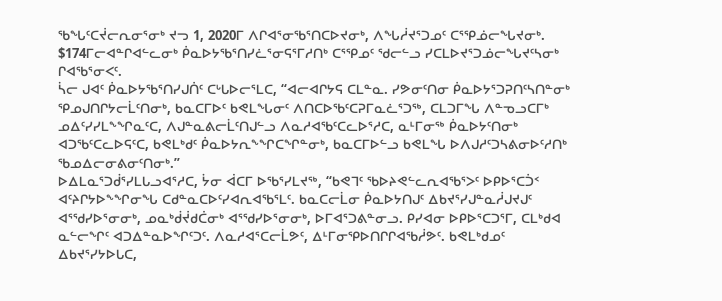ᖃᖓᑦᑕᔫᓕᕆᓂᕐᓂᒃ ᔪᓓ 1, 2020ᒥ ᐱᒋᐊᕐᓂᖃᕐᑎᑕᐅᔪᓂᒃ, ᐱᖓᓲᔪᕐᑐᓄᑦ ᑕᕐᕿᓅᓕᖓᔪᓂᒃ. $174ᒥᓕᐊᓐᒋᐊᓪᓚᓂᒃ ᑮᓇᐅᔭᖃᕐᑎᓯᓛᕐᓂᕋᕐᒥᓱᑎᒃ ᑕᕐᕿᓄᑦ ᖁᓕᓪᓗ ᓯᑕᒪᐅᔪᕐᑐᓅᓕᖓᔪᑦᓴᓂᒃ ᒋᐊᖃᕐᓂᐸᑦ.
ᓵᓕ ᒍᐊᑦ ᑮᓇᐅᔭᖃᕐᑎᓯᒍᑏᑦ ᑕᒡᒐᐅᓕᕐᒪᑕ, “ᐊᓕᐊᒋᔭᕋ ᑕᒪᓐᓇ. ᓯᕗᓂᑦᑎᓂ ᑮᓇᐅᔭᕐᑐᕈᑎᑦᓴᑎᓐᓂᒃ ᕿᓄᒍᑎᒋᔭᓕᒫᑦᑎᓂᒃ, ᑲᓇᑕᒥᐅᑦ ᑲᕙᒪᖓᓂᑦ ᐱᑎᑕᐅᖃᑦᑕᕈᒥᓇᓛᕐᑐᖅ, ᑕᒪᑐᒥᖓ ᐱᓐᓀᓗᑕᒥᒃ ᓄᐃᑦᓯᓯᒪᖕᖏᓇᑦᑕ, ᐱᒍᓐᓇᕕᓕᒫᑦᑎᒍᓪᓗ ᐱᓇᓱᐊᖃᑦᑕᓚᐅᕐᓱᑕ, ᓇᒻᒥᓂᖅ ᑮᓇᐅᔭᑦᑎᓂᒃ ᐊᑐᖃᑦᑕᓚᐅᕋᑦᑕ, ᑲᕙᒪᒃᑯᑦ ᑮᓇᐅᔭᕆᖕᖏᑕᖏᓐᓂᒃ, ᑲᓇᑕᒥᐅᓪᓗ ᑲᕙᒪᖓ ᐅᐱᒍᓱᑦᑐᓴᕕᓂᐅᑦᓱᑎᒃ ᖃᓄᐃᓕᓂᕕᓂᑦᑎᓂᒃ.”
ᐅᐃᒪᓇᕐᑐᑰᕐᓯᒪᒐᓗᐊᕐᓱᑕ, ᔮᓂ ᐋᑕᒥ ᐅᖃᕐᓯᒪᔪᖅ, “ᑲᕙᒣᑦ ᖃᐅᔨᕙᓪᓚᕆᐊᖃᕐᐳᑦ ᐅᑭᐅᕐᑕᑑᑉ ᐊᑦᔨᒋᔭᐅᖕᖏᓂᖓ ᑕᑯᓐᓇᑕᐅᑦᓯᐊᕆᐊᖃᕐᒪᑦ. ᑲᓇᑕᓕᒫᓂ ᑮᓇᐅᔭᑎᒍᑦ ᐃᑲᔪᕐᓯᒍᓐᓇᓲᒍᔪᒍᑦ ᐊᕐᖁᓯᐅᕐᓂᓂᒃ, ᓄᓇᒃᑰᔫᑯᑖᓂᒃ ᐊᕐᖁᓯᐅᕐᓂᓂᒃ, ᐅᒥᐊᕐᑐᕕᓐᓂᓗ. ᑭᓯᐊᓂ ᐅᑭᐅᕐᑕᑐᕐᒥ, ᑕᒪᒃᑯᐊ ᓇᓪᓕᖏᑦ ᐊᑐᐃᓐᓇᐅᖏᑦᑐᑦ. ᐱᓇᓱᐊᕐᑕᓕᒫᕗᑦ, ᐃᒻᒥᓂᕿᐅᑎᒋᒋᐊᖃᓲᕗᑦ. ᑲᕙᒪᒃᑯᓄᑦ ᐃᑲᔪᕐᓯᔭᐅᒐᑕ,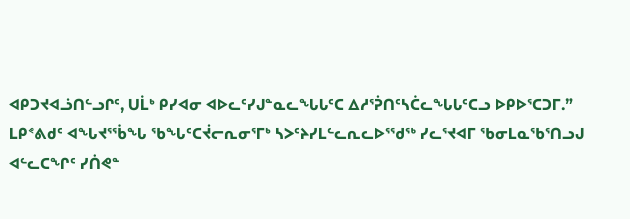ᐊᑭᑐᔪᐊᓘᑎᓪᓗᒋᑦ, ᑌᒫᒃ ᑭᓯᐊᓂ ᐊᐅᓚᑦᓯᒍᓐᓇᓚᖓᒐᑦᑕ ᐃᓱᕐᕉᑎᑦᓴᑖᓚᖓᒐᑦᑕᓗ ᐅᑭᐅᕐᑕᑐᒥ.”
ᒪᑭᕝᕕᑯᑦ ᐊᖓᔪᕐᖄᖓ ᖃᖓᑦᑕᔫᓕᕆᓂᕐᒥᒃ ᓴᐳᑦᔨᓯᒪᓪᓚᕆᓚᐅᕐᖁᖅ ᓯᓚᕐᔪᐊᒥ ᖃᓂᒪᓇᖃᕐᑎᓗᒍ
ᐊᓪᓚᑕᖏᑦ ᓯᑏᕙᓐ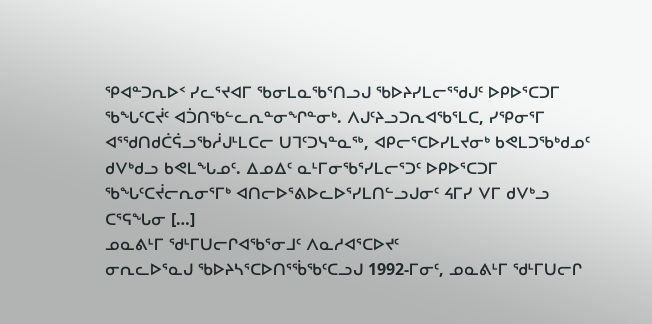ᕿᐊᓐᑐᕆᐅᑉ ᓯᓚᕐᔪᐊᒥ ᖃᓂᒪᓇᖃᕐᑎᓗᒍ ᖃᐅᔨᓯᒪᓕᕐᖁᒍᑦ ᐅᑭᐅᕐᑕᑐᒥ ᖃᖓᑦᑕᔫᑦ ᐊᑑᑎᖃᓪᓚᕆᓐᓂᖏᓐᓂᒃ. ᐱᒍᑦᔨᓗᑐᕆᐊᖃᕐᒪᑕ, ᓯᕿᓂᕐᒥ ᐊᕐᖁᑎᑯᑖᕌᓗᖃᓲᒍᒻᒪᑕᓕ ᑌᒣᑦᑐᓭᓐᓇᖅ, ᐊᑭᓕᕐᑕᐅᓯᒪᔪᓂᒃ ᑲᕙᒪᑐᖃᒃᑯᓄᑦ ᑯᐯᒃᑯᓗ ᑲᕙᒪᖓᓄᑦ. ᐃᓄᐃᑦ ᓇᒻᒥᓂᖃᕐᓯᒪᓕᕐᑐᑦ ᐅᑭᐅᕐᑕᑐᒥ ᖃᖓᑦᑕᔫᓕᕆᓂᕐᒥᒃ ᐊᑎᓕᐅᕐᕕᐅᓚᐅᕐᓯᒪᑎᓪᓗᒍᓂᑦ ᔦᒥᓯ ᐯᒥ ᑯᐯᒃᓗ ᑕᕐᕋᖓᓂ […]
ᓄᓇᕕᒻᒥ ᖁᒻᒥᑌᓕᒋᐊᖃᕐᓂᒧᑦ ᐱᓇᓱᐊᕐᑕᐅᔪᑦ
ᓂᕆᓚᐅᕐᓇᒍ ᖃᐅᔨᓴᕐᑕᐅᑎᕐᖄᖃᑦᑕᓗᒍ 1992-ᒥᓂᑦ, ᓄᓇᕕᒻᒥ ᖁᒻᒥᑌᓕᒋ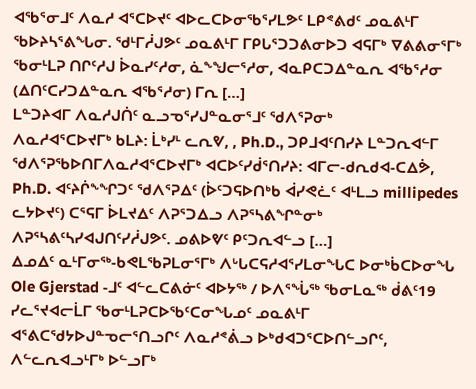ᐊᖃᕐᓂᒧᑦ ᐱᓇᓱ ᐊᕐᑕᐅᔪᑦ ᐊᐅᓚᑕᐅᓂᖃᕐᓯᒪᕗᑦ ᒪᑭᕝᕕᑯᑦ ᓄᓇᕕᒻᒥ ᖃᐅᔨᓴᕐᕕᖓᓂ. ᖁᒻᒥᓲᒍᕗᑦ ᓄᓇᕕᒻᒥ ᒥᑭᒐᕐᑐᑐᕕᓂᐅᑐ ᐊᕋᒥᒃ ᐁᕕᕕᓂᕐᒥᒃ ᖃᓂᒻᒪᕈ ᑎᒋᑦᓱᒍ ᐆᓇᓯᑦᓱᓂ, ᓈᖕᖑᓕᕐᓱᓂ, ᐊᓇᑭᑕᑐᐃᓐᓇᕆ ᐊᖃᕐᓱᓂ (ᐃᑎᑦᑕᓯᑐᐃᓐᓇᕆ ᐊᖃᕐᓱᓂ) ᒥᕆ […]
ᒪᓐᑐᔨᐊᒥ ᐱᓇᓱᒍᑏᑦ ᓇᓗᓀᕐᓯᒍᓐᓇᓂᕐᒧᑦ ᖁᐱᕐᕈᓂᒃ
ᐱᓇᓱᐊᕐᑕᐅᔪᒥᒃ ᑲᒪᔨ: ᒫᒃᓯᒻ ᓚᕆᕓ, , Ph.D., ᑐᑭᒧᐊᑦᑎᓯᔨ ᒪᓐᑐᕆᐊᓪᒥ ᖁᐱᕐᕈᖃᐅᑎᒥᐱᓇᓱᐊᕐᑕᐅᔪᒥᒃ ᐊᑕᐅᑦᓯᑰᕐᑎᓯᔨ: ᐊᒥᓕ-ᑯᕆᑯᐊ-ᑕᐃᕘ, Ph.D. ᐊᑦᔨᒌᖕᖏᑐᑦ ᖁᐱᕐᕈᐃᑦ (ᐆᑦᑐᕋᐅᑎᒃᑲ ᐋᓯᕙᓛᑦ ᐊᒻᒪᓗ millipedes ᓚᔭᐅᔪᑦ) ᑕᕐᕋᒥ ᐆᒪᔪᐃᑦ ᐱᕈᕐᑐᐃᓗ ᐱᕈᕐᓴᕕᖏᓐᓂᒃ ᐱᕈᕐᓴᕕᑦᓴᓯᐊᒍᑎᑦᓯᓲᒍᕗᑦ. ᓄᕕᐅᕓᑦ ᑭᑦᑐᕆᐊᓪᓗ […]
ᐃᓄᐃᑦ ᓇᒻᒥᓂᖅ-ᑲᕙᒪᖃᕈᒪᓂᕐᒥᒃ ᐱᒡᒐᑕᕋᓱᐊᕐᓯᒪᓂᖓᑕ ᐅᓂᒃᑳᑕᐅᓂᖓ
Ole Gjerstad -ᒧᑦ ᐊᓪᓚᑕᕕᓃᑦ ᐊᐅᔭᖅ / ᐅᐱᕐᖔᖅ ᖃᓂᒪᓇᖅ ᑰᕕᑦ19 ᓯᓚᕐᔪᐊᓕᒫᒥ ᖃᓂᒻᒪᕈᑕᐅᖃᑦᑕᓂᖓᓄᑦ ᓄᓇᕕᒻᒥ ᐊᕐᕕᑕᖁᔭᐅᒍᓐᓀᓕᕐᑎᓗᒋᑦ ᐱᓇᓱᕝᕖᓗ ᐅᒃᑯᐊᑐᕐᑕᐅᑎᓪᓗᒋᑦ, ᐱᓪᓚᕆᐊᓗᒻᒥᒃ ᐅᓪᓗᒥᒃ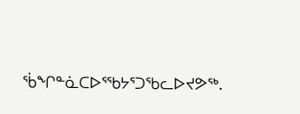ᖄᖏᓐᓈᑕᐅᕐᖃᔭᕐᑐᖃᓚᐅᔪᕗᖅ.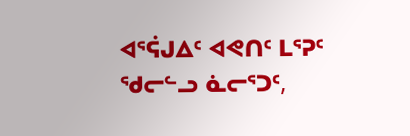ᐊᕐᕌᒍᐃᑦ ᐊᕙᑎᑦ ᒪᕐᕈᑦ ᖁᓕᓪᓗ ᓈᓕᕐᑐᑦ,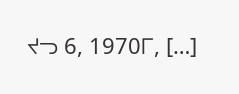ᔪᓓ 6, 1970ᒥ, […]